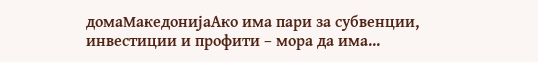домаМакедонијаАко има пари за субвенции, инвестиции и профити – мора да има...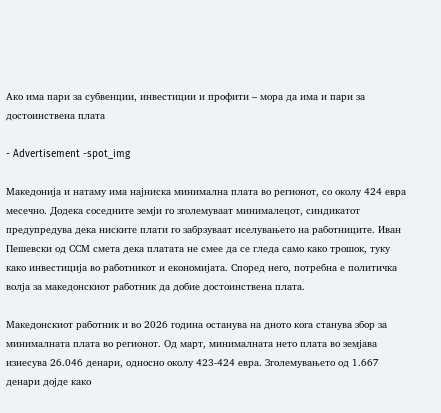Ако има пари за субвенции, инвестиции и профити – мора да има и пари за достоинствена плата

- Advertisement -spot_img

Македонија и натаму има најниска минимална плата во регионот, со околу 424 евра месечно. Додека соседните земји го зголемуваат минималецот, синдикатот предупредува дека ниските плати го забрзуваат иселувањето на работниците. Иван Пешевски од ССМ смета дека платата не смее да се гледа само како трошок, туку како инвестиција во работникот и економијата. Според него, потребна е политичка волја за македонскиот работник да добие достоинствена плата.

Македонскиот работник и во 2026 година останува на дното кога станува збор за минималната плата во регионот. Од март, минималната нето плата во земјава изнесува 26.046 денари, односно околу 423-424 евра. Зголемувањето од 1.667 денари дојде како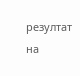резултат на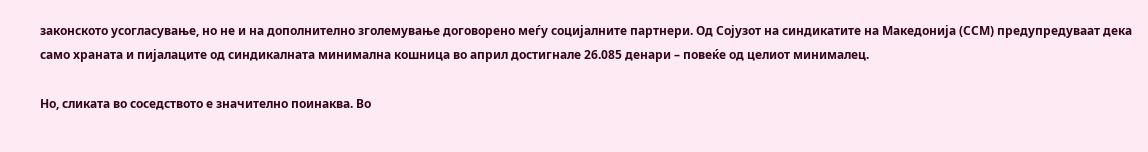законското усогласување, но не и на дополнително зголемување договорено меѓу социјалните партнери. Од Сојузот на синдикатите на Македонија (ССМ) предупредуваат дека само храната и пијалаците од синдикалната минимална кошница во април достигнале 26.085 денари – повеќе од целиот минималец.

Но, сликата во соседството е значително поинаква. Во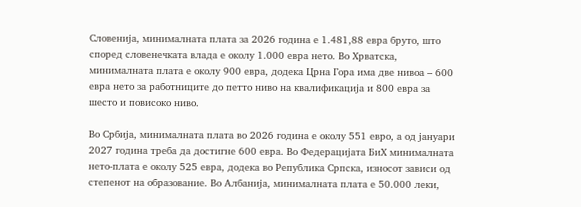Словенија, минималната плата за 2026 година е 1.481,88 евра бруто, што според словенечката влада е околу 1.000 евра нето. Во Хрватска, минималната плата е околу 900 евра, додека Црна Гора има две нивоа – 600 евра нето за работниците до петто ниво на квалификација и 800 евра за шесто и повисоко ниво.

Во Србија, минималната плата во 2026 година е околу 551 евро, а од јануари 2027 година треба да достигне 600 евра. Во Федерацијата БиХ минималната нето-плата е околу 525 евра, додека во Република Српска, износот зависи од степенот на образование. Во Албанија, минималната плата е 50.000 леки,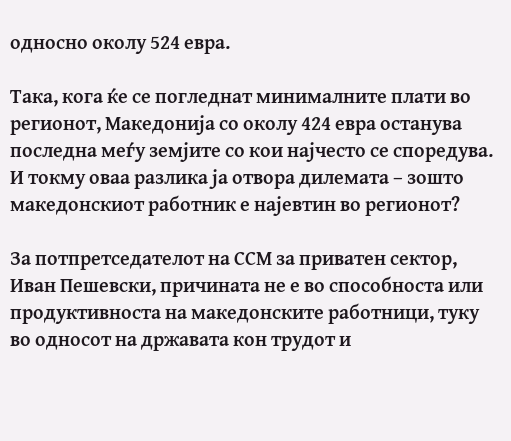односно околу 524 евра.

Така, кога ќе се погледнат минималните плати во регионот, Македонија со околу 424 евра останува последна меѓу земјите со кои најчесто се споредува. И токму оваа разлика ја отвора дилемата – зошто македонскиот работник е најевтин во регионот?

За потпретседателот на ССМ за приватен сектор, Иван Пешевски, причината не е во способноста или продуктивноста на македонските работници, туку во односот на државата кон трудот и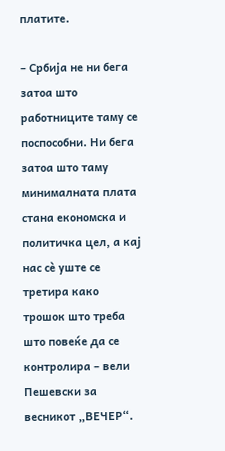платите.

– Србија не ни бега затоа што работниците таму се поспособни. Ни бега затоа што таму минималната плата стана економска и политичка цел, а кај нас сè уште се третира како трошок што треба што повеќе да се контролира – вели Пешевски за весникот „ВЕЧЕР“.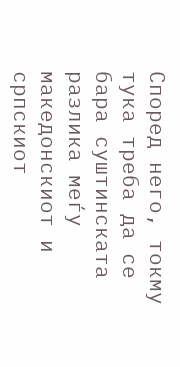Според него, токму тука треба да се бара суштинската разлика меѓу македонскиот и српскиот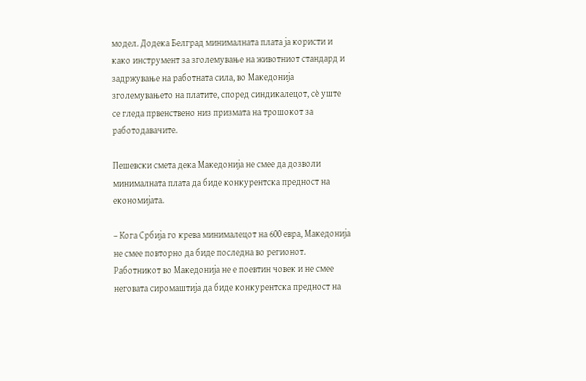модел. Додека Белград минималната плата ја користи и како инструмент за зголемување на животниот стандард и задржување на работната сила, во Македонија зголемувањето на платите, според синдикалецот, сè уште се гледа првенствено низ призмата на трошокот за работодавачите.

Пешевски смета дека Македонија не смее да дозволи минималната плата да биде конкурентска предност на економијата.

– Кога Србија го крева минималецот на 600 евра, Македонија не смее повторно да биде последна во регионот. Работникот во Македонија не е поевтин човек и не смее неговата сиромаштија да биде конкурентска предност на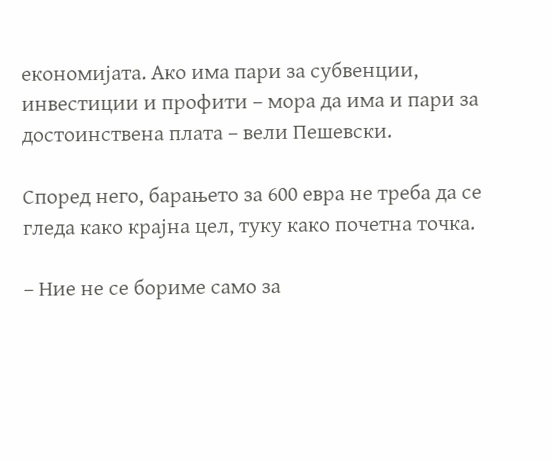економијата. Ако има пари за субвенции, инвестиции и профити – мора да има и пари за достоинствена плата – вели Пешевски.

Според него, барањето за 600 евра не треба да се гледа како крајна цел, туку како почетна точка.

– Ние не се бориме само за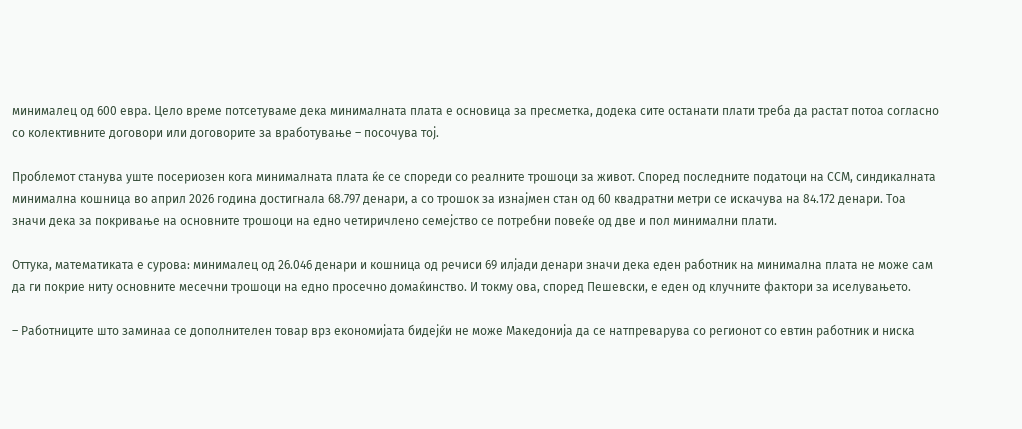минималец од 600 евра. Цело време потсетуваме дека минималната плата е основица за пресметка, додека сите останати плати треба да растат потоа согласно со колективните договори или договорите за вработување – посочува тој.

Проблемот станува уште посериозен кога минималната плата ќе се спореди со реалните трошоци за живот. Според последните податоци на ССМ, синдикалната минимална кошница во април 2026 година достигнала 68.797 денари, а со трошок за изнајмен стан од 60 квадратни метри се искачува на 84.172 денари. Тоа значи дека за покривање на основните трошоци на едно четиричлено семејство се потребни повеќе од две и пол минимални плати.

Оттука, математиката е сурова: минималец од 26.046 денари и кошница од речиси 69 илјади денари значи дека еден работник на минимална плата не може сам да ги покрие ниту основните месечни трошоци на едно просечно домаќинство. И токму ова, според Пешевски, е еден од клучните фактори за иселувањето.

– Работниците што заминаа се дополнителен товар врз економијата бидејќи не може Македонија да се натпреварува со регионот со евтин работник и ниска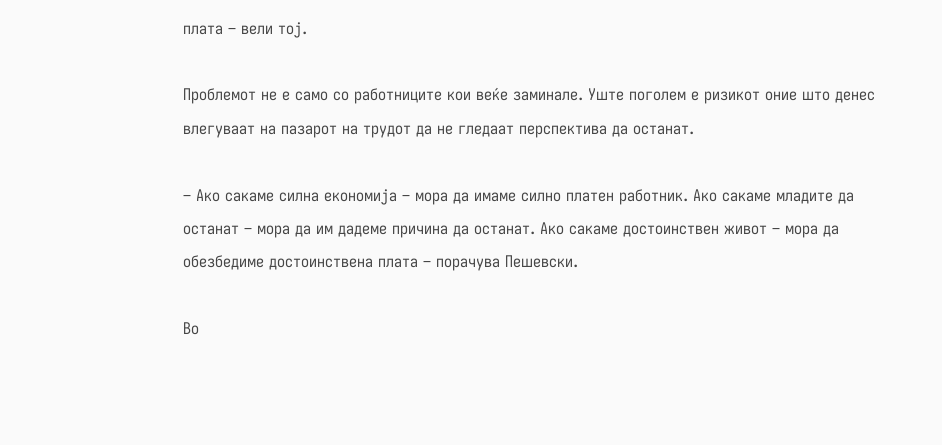плата – вели тој.

Проблемот не е само со работниците кои веќе заминале. Уште поголем е ризикот оние што денес влегуваат на пазарот на трудот да не гледаат перспектива да останат.

– Ако сакаме силна економија – мора да имаме силно платен работник. Ако сакаме младите да останат – мора да им дадеме причина да останат. Ако сакаме достоинствен живот – мора да обезбедиме достоинствена плата – порачува Пешевски.

Во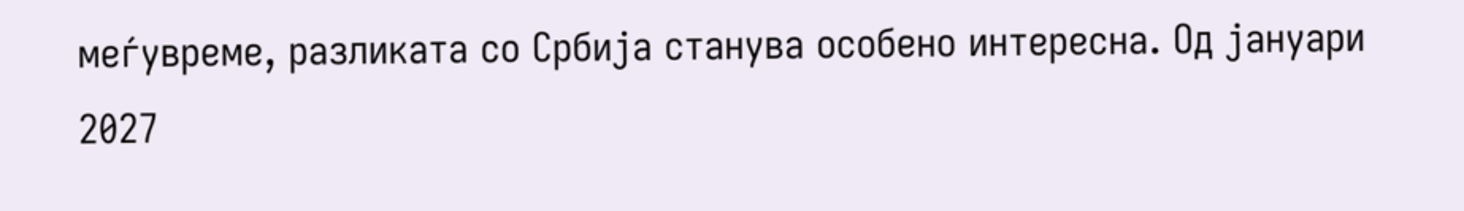меѓувреме, разликата со Србија станува особено интересна. Од јануари 2027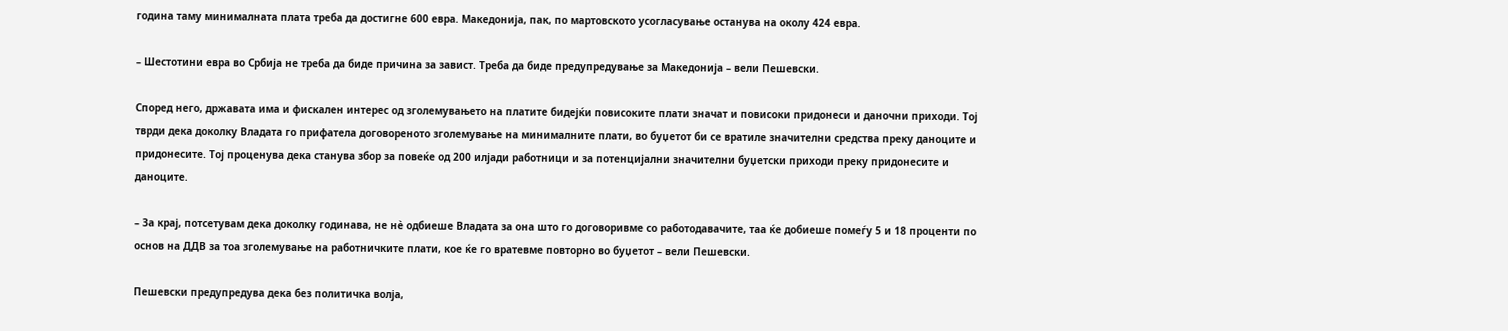година таму минималната плата треба да достигне 600 евра. Македонија, пак, по мартовското усогласување останува на околу 424 евра.

– Шестотини евра во Србија не треба да биде причина за завист. Треба да биде предупредување за Македонија – вели Пешевски.

Според него, државата има и фискален интерес од зголемувањето на платите бидејќи повисоките плати значат и повисоки придонеси и даночни приходи. Тој тврди дека доколку Владата го прифатела договореното зголемување на минималните плати, во буџетот би се вратиле значителни средства преку даноците и придонесите. Тој проценува дека станува збор за повеќе од 200 илјади работници и за потенцијални значителни буџетски приходи преку придонесите и даноците.

– За крај, потсетувам дека доколку годинава, не нè одбиеше Владата за она што го договоривме со работодавачите, таа ќе добиеше помеѓу 5 и 18 проценти по основ на ДДВ за тоа зголемување на работничките плати, кое ќе го вратевме повторно во буџетот – вели Пешевски.

Пешевски предупредува дека без политичка волја,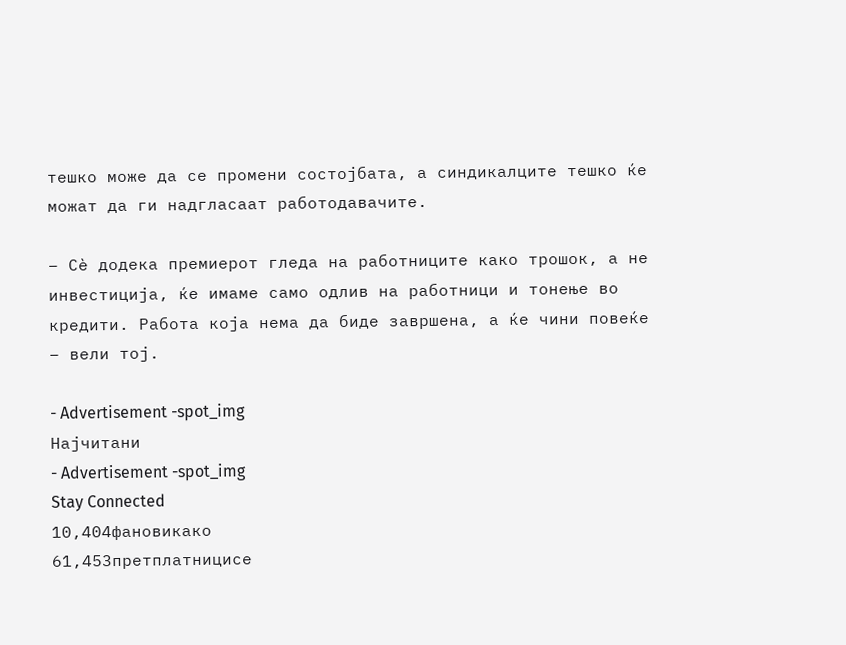тешко може да се промени состојбата, а синдикалците тешко ќе можат да ги надгласаат работодавачите.

– Сè додека премиерот гледа на работниците како трошок, а не инвестиција, ќе имаме само одлив на работници и тонење во кредити. Работа која нема да биде завршена, а ќе чини повеќе – вели тој.

- Advertisement -spot_img
Најчитани
- Advertisement -spot_img
Stay Connected
10,404фановикако
61,453претплатницисе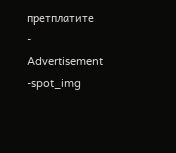претплатите
- Advertisement -spot_img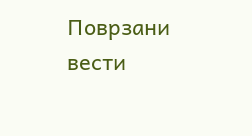Поврзани вести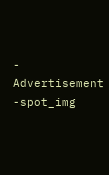- Advertisement -spot_img